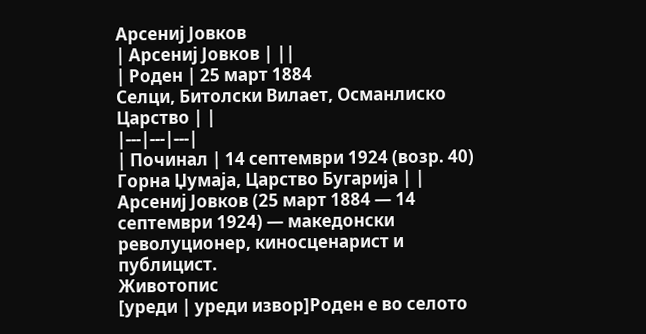Арсениј Јовков
| Арсениј Јовков | ||
| Роден | 25 март 1884
Селци, Битолски Вилает, Османлиско Царство | |
|---|---|---|
| Починал | 14 септември 1924 (возр. 40) Горна Џумаја, Царство Бугарија | |
Арсениј Јовков (25 март 1884 — 14 септември 1924) — македонски револуционер, киносценарист и публицист.
Животопис
[уреди | уреди извор]Роден е во селото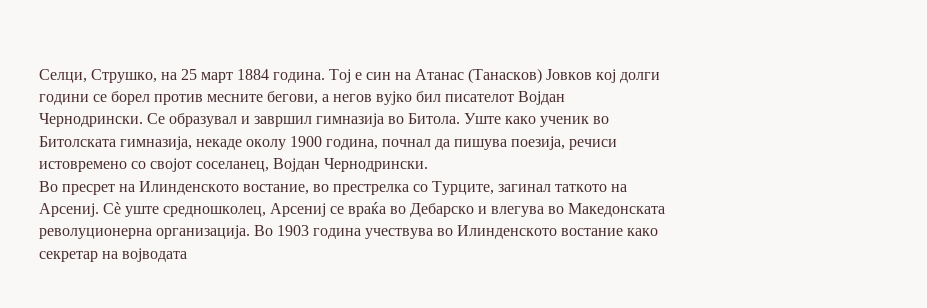Селци, Струшко, на 25 март 1884 година. Тој е син на Атанас (Танасков) Јовков кој долги години се борел против месните бегови, а негов вујко бил писателот Војдан Чернодрински. Се образувал и завршил гимназија во Битола. Уште како ученик во Битолската гимназија, некаде околу 1900 година, почнал да пишува поезија, речиси истовремено со својот соселанец, Војдан Чернодрински.
Во пресрет на Илинденското востание, во престрелка со Турците, загинал таткото на Арсениј. Сè уште средношколец, Арсениј се враќа во Дебарско и влегува во Македонската револуционерна организација. Во 1903 година учествува во Илинденското востание како секретар на војводата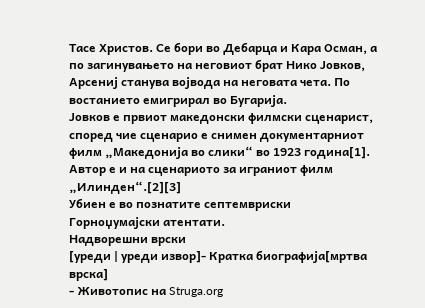Тасе Христов. Се бори во Дебарца и Кара Осман, а по загинувањето на неговиот брат Нико Јовков, Арсениј станува војвода на неговата чета. По востанието емигрирал во Бугарија.
Јовков е првиот македонски филмски сценарист, според чие сценарио е снимен документарниот филм „Македонија во слики“ во 1923 година[1]. Автор е и на сценариото за играниот филм „Илинден“.[2][3]
Убиен е во познатите септемвриски Горноџумајски атентати.
Надворешни врски
[уреди | уреди извор]- Кратка биографија[мртва врска]
- Животопис на Struga.org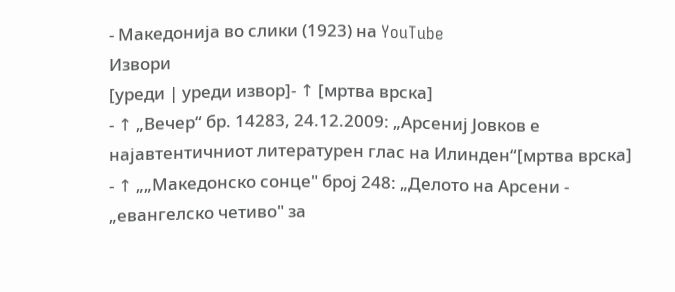- Македонија во слики (1923) на YouTube
Извори
[уреди | уреди извор]- ↑ [мртва врска]
- ↑ „Вечер“ бр. 14283, 24.12.2009: „Арсениј Јовков е најавтентичниот литературен глас на Илинден“[мртва врска]
- ↑ „„Македонско сонце" број 248: „Делото на Арсени - „евангелско четиво" за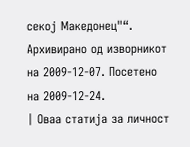секој Македонец"“. Архивирано од изворникот на 2009-12-07. Посетено на 2009-12-24.
| Оваа статија за личност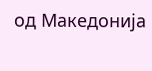од Македонија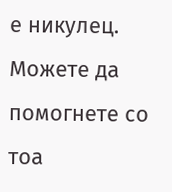е никулец. Можете да помогнете со тоа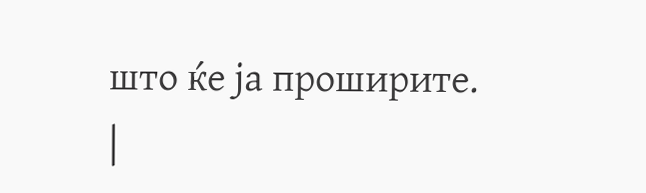што ќе ја проширите. |